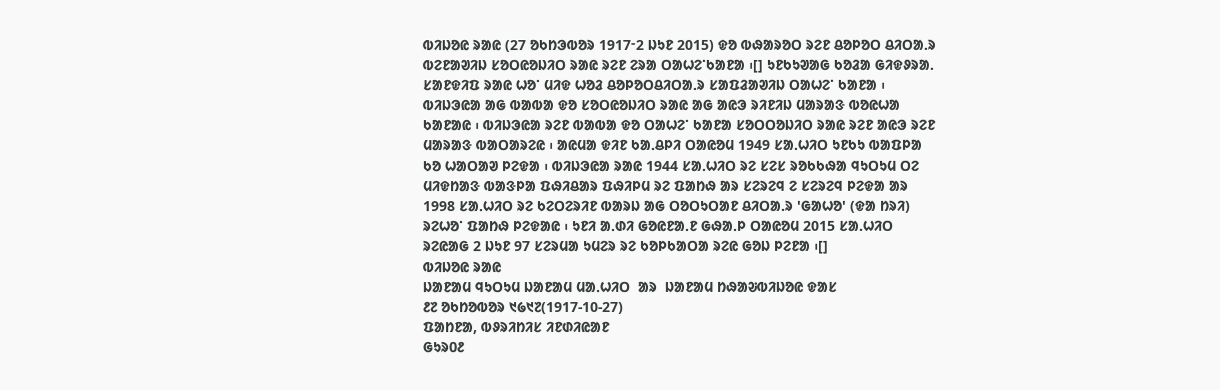ᱵᱤᱡᱚᱭ ᱨᱟᱭ (27 ᱚᱠᱴᱳᱵᱚᱨ 1917ᱼ2 ᱡᱩᱱ 2015) ᱫᱚ ᱵᱷᱟᱨᱚᱛ ᱨᱮᱱ ᱪᱚᱞᱚᱛ ᱪᱤᱛᱟᱹᱨ ᱵᱮᱱᱟᱣᱤᱡ ᱥᱚᱛᱭᱚᱡᱤᱛ ᱨᱟᱭ ᱨᱮᱱ ᱮᱨᱟ ᱛᱟᱦᱮᱸᱠᱟᱱᱟ ᱾[] ᱩᱱᱠᱩᱣᱟᱜ ᱠᱚᱲᱟ ᱜᱤᱫᱽᱨᱟᱹ ᱥᱟᱱᱫᱤᱯ ᱨᱟᱭ ᱦᱚᱸ ᱢᱤᱫ ᱦᱚᱲ ᱪᱚᱞᱚᱛᱪᱤᱛᱟᱹᱨ ᱥᱟᱯᱲᱟᱣᱤᱡ ᱛᱟᱦᱮᱸ ᱠᱟᱱᱟ ᱾ ᱵᱤᱡᱳᱭᱟ ᱟᱜ ᱵᱟᱵᱟ ᱫᱚ ᱥᱚᱛᱭᱚᱡᱤᱛ ᱨᱟᱭ ᱟᱜ ᱟᱭᱳ ᱨᱤᱱᱤᱡ ᱢᱟᱨᱟᱝ ᱵᱚᱭᱦᱟ ᱠᱟᱱᱟᱭ ᱾ ᱵᱤᱡᱳᱭᱟ ᱨᱮᱱ ᱵᱟᱵᱟ ᱫᱚ ᱛᱟᱦᱮᱸ ᱠᱟᱱᱟ ᱥᱚᱛᱛᱚᱡᱤᱛ ᱨᱟᱭ ᱨᱮᱱ ᱟᱭᱳ ᱨᱮᱱ ᱢᱟᱨᱟᱝ ᱵᱟᱛᱟᱨᱮᱭ ᱾ ᱟᱭᱢᱟ ᱫᱤᱱ ᱠᱟᱹᱪᱞᱤ ᱛᱟᱭᱚᱢ 1949 ᱥᱟᱹᱦᱤᱛ ᱩᱱᱠᱩ ᱵᱟᱯᱞᱟ ᱠᱚ ᱦᱟᱛᱟᱣ ᱞᱮᱫᱟ ᱾ ᱵᱤᱡᱳᱭᱟ ᱨᱟᱭ 1944 ᱥᱟᱹᱦᱤᱛ ᱨᱮ ᱥᱮᱥ ᱨᱚᱠᱠᱷᱟ ᱧᱩᱛᱩᱢ ᱛᱮ ᱢᱤᱫᱴᱟᱝ ᱵᱟᱝᱞᱟ ᱯᱷᱤᱪᱟᱨ ᱯᱷᱤᱞᱢ ᱨᱮ ᱯᱟᱴᱷ ᱟᱨ ᱥᱮᱨᱮᱧ ᱮ ᱥᱮᱨᱮᱧ ᱞᱮᱫᱟ ᱟᱨ 1998 ᱥᱟᱹᱦᱤᱛ ᱨᱮ ᱠᱮᱛᱮᱨᱤᱱ ᱵᱟᱨᱡ ᱟᱜ ᱛᱚᱛᱩᱛᱟᱱ ᱪᱤᱛᱟᱹᱨ 'ᱜᱟᱦᱚ' (ᱫᱟ ᱴᱨᱤ) ᱨᱮᱦᱚᱸ ᱯᱟᱴᱷ ᱞᱮᱫᱟᱭ ᱾ ᱩᱱᱤ ᱟᱹᱰᱤ ᱜᱚᱭᱱᱟᱹᱱ ᱜᱷᱟᱹᱞ ᱛᱟᱭᱚᱢ 2015 ᱥᱟᱹᱦᱤᱛ ᱨᱮᱭᱟᱜ 2 ᱡᱩᱱ 97 ᱥᱮᱨᱢᱟ ᱩᱢᱮᱨ ᱨᱮ ᱠᱚᱞᱠᱟᱛᱟ ᱨᱮᱭ ᱜᱚᱡ ᱞᱮᱱᱟ ᱾[]
ᱵᱤᱡᱚᱭ ᱨᱟᱭ
ᱡᱟᱱᱟᱢ ᱧᱩᱛᱩᱢ ᱡᱟᱱᱟᱢ ᱢᱟᱹᱦᱤᱛ  ᱟᱨ  ᱡᱟᱱᱟᱢ ᱴᱷᱟᱶᱵᱤᱡᱚᱭ ᱫᱟᱥ
᱒᱗ ᱚᱠᱴᱚᱵᱚᱨ ᱑᱙᱑᱗(1917-10-27)
ᱯᱟᱴᱱᱟ, ᱵᱽᱨᱤᱴᱤᱥ ᱤᱱᱰᱤᱭᱟᱱ
ᱜᱩᱨ᱐᱒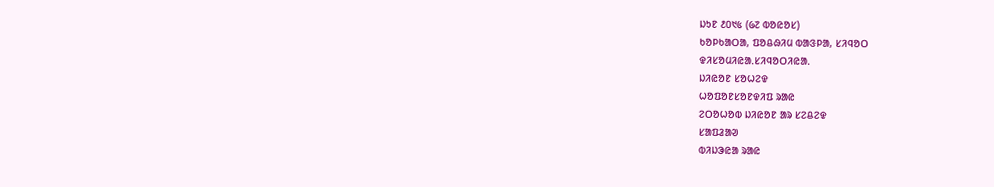ᱡᱩᱱ ᱒᱐᱑᱕ (᱙᱗ ᱵᱚᱭᱚᱥ)
ᱠᱚᱞᱠᱟᱛᱟ, ᱯᱚᱪᱷᱤᱢ ᱵᱟᱝᱞᱟ, ᱥᱤᱧᱚᱛ
ᱫᱤᱥᱚᱢᱤᱭᱟᱹᱥᱤᱧᱚᱛᱤᱭᱟᱹ
ᱡᱤᱭᱚᱱ ᱥᱚᱦᱮᱫ
ᱦᱚᱯᱚᱱᱥᱚᱱᱫᱤᱯ ᱨᱟᱭ
ᱮᱛᱚᱦᱚᱵ ᱡᱤᱭᱚᱱ ᱟᱨ ᱥᱮᱪᱮᱫ
ᱥᱟᱯᱲᱟᱣ
ᱵᱤᱡᱳᱭᱟ ᱨᱟᱭ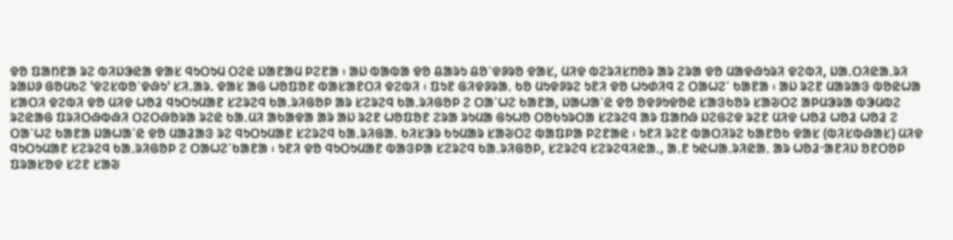ᱫᱚ ᱯᱟᱴᱱᱟ ᱨᱮ ᱵᱤᱡᱳᱭᱟ ᱫᱟᱥ ᱧᱩᱛᱩᱢ ᱛᱮᱭ ᱡᱟᱱᱟᱢ ᱞᱮᱱᱟ ᱾ ᱟᱡ ᱵᱟᱵᱟ ᱫᱚ ᱪᱟᱨᱩ ᱪᱚᱸᱫᱽᱨᱚ ᱫᱟᱥ, ᱢᱤᱫ ᱵᱮᱨᱤᱥᱴᱚᱨ ᱟᱨ ᱮᱨᱟ ᱫᱚ ᱢᱟᱫᱷᱩᱨᱤ ᱫᱮᱵᱤ, ᱡᱟᱹᱛᱤᱭᱟᱹᱨᱤ ᱨᱟᱡᱽ ᱜᱚᱢᱠᱮ 'ᱫᱮᱥᱵᱚᱸᱫᱷᱩ' ᱥᱤ.ᱟᱨ. ᱫᱟᱥ ᱟᱜ ᱦᱚᱯᱚᱱ ᱵᱟᱥᱟᱱᱛᱤ ᱫᱮᱵᱤ ᱾ ᱯᱩᱱ ᱜᱤᱫᱽᱨᱟᱹ ᱠᱚ ᱢᱩᱫᱽᱨᱮ ᱩᱱᱤ ᱫᱚ ᱦᱩᱰᱤᱧ ᱮ ᱛᱟᱦᱮᱸ ᱠᱟᱱᱟ ᱾ ᱟᱡ ᱨᱮᱱ ᱢᱟᱨᱟᱝ ᱵᱚᱭᱦᱟ ᱥᱟᱛᱤ ᱫᱮᱵᱤ ᱫᱚ ᱢᱤᱫ ᱦᱚᱲ ᱧᱩᱛᱩᱢᱟᱱ ᱥᱮᱨᱮᱧ ᱠᱟᱹᱨᱤᱜᱚᱞ ᱟᱨ ᱥᱮᱨᱮᱧ ᱠᱟᱹᱨᱤᱜᱚᱞ ᱮ ᱛᱟᱸᱦᱮ ᱠᱟᱱᱟ, ᱡᱟᱦᱟᱸᱭ ᱫᱚ ᱚᱫᱽᱩᱫᱚᱭ ᱥᱟᱝᱠᱚᱨ ᱥᱟᱶᱛᱮ ᱟᱞᱢᱳᱨᱟ ᱵᱳᱢᱵᱮ ᱨᱮᱭᱟᱜ ᱯᱨᱤᱛᱷᱵᱷᱤ ᱛᱮᱛᱷᱚᱨᱟ ᱨᱮᱭ ᱠᱟᱹᱢᱤ ᱟᱠᱟᱫᱟ ᱟᱨ ᱟᱡ ᱨᱮᱱ ᱦᱚᱯᱚᱱ ᱮᱨᱟ ᱨᱩᱢᱟ ᱜᱩᱦᱚ ᱛᱚᱠᱩᱨᱛᱟ ᱥᱮᱨᱮᱧ ᱟᱨ ᱯᱟᱴᱷ ᱡᱮᱜᱮᱫ ᱨᱮᱱ ᱢᱤᱫ ᱦᱚᱲ ᱦᱚᱲ ᱦᱚᱲ ᱮ ᱛᱟᱸᱦᱮ ᱠᱟᱱᱟ ᱡᱟᱦᱟᱸᱭ ᱫᱚ ᱢᱟᱲᱟᱝ ᱨᱮ ᱧᱩᱛᱩᱢᱟᱱ ᱥᱮᱨᱮᱧ ᱠᱟᱹᱨᱤᱜᱟᱹ ᱠᱤᱥᱳᱨ ᱠᱩᱢᱟᱨ ᱥᱟᱶᱛᱮ ᱵᱟᱯᱞᱟ ᱞᱮᱱᱟᱭ ᱾ ᱩᱱᱤ ᱨᱮᱱ ᱵᱟᱛᱤᱨᱮ ᱠᱟᱱᱚᱠ ᱫᱟᱥ (ᱵᱤᱥᱵᱷᱟᱥ) ᱢᱤᱫ ᱧᱩᱛᱩᱢᱟᱱ ᱥᱮᱨᱮᱧ ᱠᱟᱹᱨᱤᱜᱚᱞ ᱮ ᱛᱟᱦᱮᱸᱠᱟᱱᱟ ᱾ ᱩᱱᱤ ᱫᱚ ᱧᱩᱛᱩᱢᱟᱱ ᱵᱟᱝᱞᱟ ᱥᱮᱨᱮᱧ ᱠᱟᱹᱨᱤᱜᱚᱞ, ᱥᱮᱨᱮᱧ ᱥᱮᱨᱮᱧᱤᱭᱟᱹ, ᱟᱹᱱ ᱩᱭᱦᱟᱹᱨᱤᱭᱟᱹ ᱟᱨ ᱦᱚᱲᱼᱟᱱᱤᱡ ᱚᱱᱛᱚᱞ ᱯᱨᱟᱥᱚᱫ ᱥᱮᱱ ᱥᱟᱶ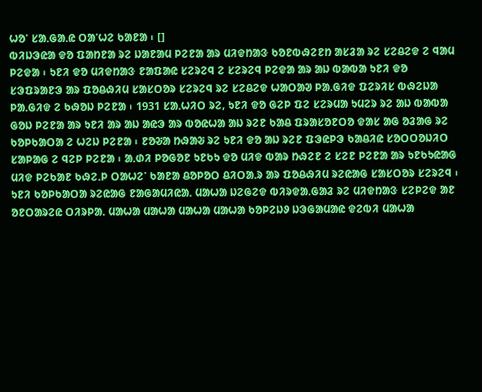ᱦᱚᱸ ᱥᱟᱹᱜᱟᱹᱭ ᱛᱟᱸᱦᱮ ᱠᱟᱱᱟ ᱾ []
ᱵᱤᱡᱳᱭᱟ ᱫᱚ ᱯᱟᱴᱱᱟ ᱨᱮ ᱡᱟᱱᱟᱢ ᱞᱮᱱᱟ ᱟᱨ ᱢᱤᱫᱴᱟᱝ ᱠᱚᱱᱵᱷᱮᱱᱴ ᱟᱥᱲᱟ ᱨᱮ ᱥᱮᱪᱮᱫ ᱮ ᱧᱟᱢ ᱞᱮᱫᱟ ᱾ ᱩᱱᱤ ᱫᱚ ᱢᱤᱫᱴᱟᱝ ᱱᱟᱯᱟᱭ ᱥᱮᱨᱮᱧ ᱮ ᱥᱮᱨᱮᱧ ᱞᱮᱫᱟ ᱟᱨ ᱟᱡ ᱵᱟᱵᱟ ᱩᱱᱤ ᱫᱚ ᱥᱳᱯᱨᱟᱱᱳ ᱟᱨ ᱯᱚᱪᱷᱤᱢ ᱥᱟᱥᱛᱚᱨ ᱥᱮᱨᱮᱧ ᱨᱮ ᱥᱮᱪᱮᱫ ᱦᱟᱛᱟᱣ ᱞᱟᱹᱜᱤᱫ ᱯᱮᱨᱤᱥ ᱵᱷᱮᱡᱟ ᱞᱟᱹᱜᱤᱫ ᱮ ᱠᱷᱚᱡ ᱞᱮᱱᱟ ᱾ 1931 ᱥᱟᱹᱦᱤᱛ ᱨᱮ, ᱩᱱᱤ ᱫᱚ ᱜᱮᱞ ᱯᱮ ᱥᱮᱨᱢᱟ ᱩᱢᱮᱨ ᱨᱮ ᱟᱡ ᱵᱟᱵᱟ ᱜᱚᱡ ᱞᱮᱱᱟ ᱟᱨ ᱩᱱᱤ ᱟᱨ ᱟᱡ ᱟᱭᱳ ᱟᱨ ᱵᱚᱭᱦᱟ ᱟᱡ ᱨᱮᱱ ᱠᱟᱪ ᱯᱨᱟᱥᱚᱱᱛᱚ ᱫᱟᱥ ᱟᱜ ᱚᱲᱟᱜ ᱨᱮ ᱠᱚᱞᱠᱟᱛᱟ ᱮ ᱦᱮᱡ ᱞᱮᱱᱟ ᱾ ᱱᱚᱶᱟ ᱴᱷᱟᱶ ᱨᱮ ᱩᱱᱤ ᱫᱚ ᱟᱡ ᱨᱮᱱ ᱯᱳᱭᱞᱳ ᱠᱟᱪᱤᱭ ᱥᱚᱛᱛᱚᱡᱤᱛ ᱥᱟᱞᱟᱜ ᱮ ᱧᱮᱞ ᱞᱮᱱᱟ ᱾ ᱟᱹᱰᱤ ᱞᱚᱜᱚᱱ ᱩᱱᱠᱩ ᱫᱚ ᱢᱤᱫ ᱵᱟᱨ ᱴᱷᱮᱱ ᱮ ᱥᱮᱱ ᱞᱮᱱᱟ ᱟᱨ ᱩᱱᱠᱩᱭᱟᱜ ᱢᱤᱫ ᱞᱮᱠᱟᱱ ᱠᱷᱮᱹᱞ ᱛᱟᱦᱮᱸ ᱠᱟᱱᱟ ᱪᱚᱞᱚᱛ ᱪᱤᱛᱟᱹᱨ ᱟᱨ ᱯᱚᱪᱷᱤᱢ ᱨᱮᱭᱟᱜ ᱥᱟᱥᱛᱚᱨ ᱥᱮᱨᱮᱧ ᱾ ᱩᱱᱤ ᱠᱚᱞᱠᱟᱛᱟ ᱨᱮᱭᱟᱜ ᱱᱟᱜᱟᱢᱤᱭᱟᱹ ᱢᱟᱦᱟ ᱡᱮᱜᱮᱫ ᱵᱤᱨᱫᱟᱹᱜᱟᱲ ᱨᱮ ᱢᱤᱫᱴᱟᱝ ᱥᱮᱞᱮᱫ ᱟᱱ ᱚᱱᱛᱟᱨᱮᱭ ᱛᱤᱨᱞᱟᱹ ᱢᱟᱦᱟ ᱢᱟᱦᱟ ᱢᱟᱦᱟ ᱢᱟᱦᱟ ᱠᱚᱞᱮᱡᱽ ᱡᱳᱜᱟᱢᱟᱭ ᱫᱮᱵᱤ ᱢᱟᱦᱟ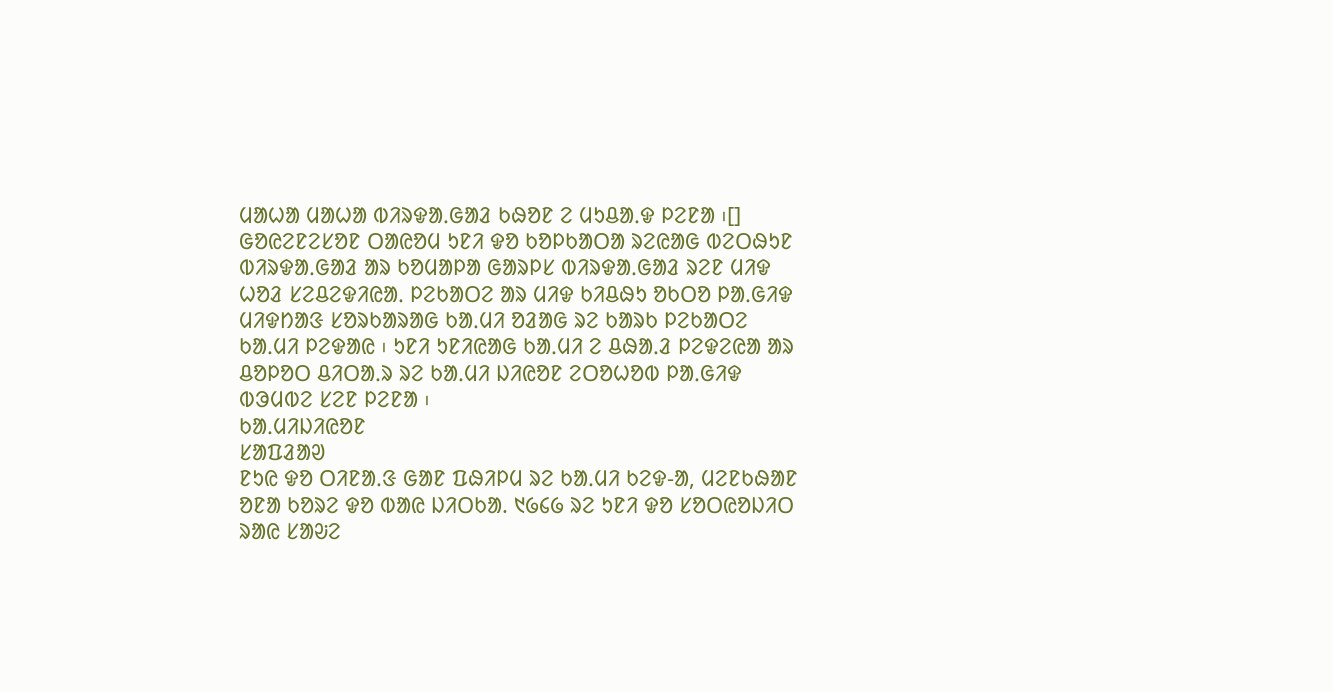ᱢᱟᱦᱟ ᱢᱟᱦᱟ ᱵᱤᱨᱫᱟᱹᱜᱟᱲ ᱠᱷᱚᱱ ᱮ ᱢᱩᱪᱟᱹᱫ ᱞᱮᱱᱟ ᱾[] ᱜᱚᱭᱮᱱᱮᱥᱚᱱ ᱛᱟᱭᱚᱢ ᱩᱱᱤ ᱫᱚ ᱠᱚᱞᱠᱟᱛᱟ ᱨᱮᱭᱟᱜ ᱵᱮᱛᱷᱩᱱ ᱵᱤᱨᱫᱟᱹᱜᱟᱲ ᱟᱨ ᱠᱚᱢᱟᱞᱟ ᱜᱟᱨᱞᱥ ᱵᱤᱨᱫᱟᱹᱜᱟᱲ ᱨᱮᱱ ᱢᱤᱫ ᱦᱚᱲ ᱥᱮᱪᱮᱫᱤᱭᱟᱹ ᱞᱮᱠᱟᱛᱮ ᱟᱨ ᱢᱤᱫ ᱠᱤᱪᱷᱩ ᱚᱠᱛᱚ ᱞᱟᱹᱜᱤᱫ ᱢᱤᱫᱴᱟᱝ ᱥᱚᱨᱠᱟᱨᱟᱜ ᱠᱟᱹᱢᱤ ᱚᱲᱟᱜ ᱨᱮ ᱠᱟᱨᱠ ᱞᱮᱠᱟᱛᱮ ᱠᱟᱹᱢᱤ ᱞᱮᱫᱟᱭ ᱾ ᱩᱱᱤ ᱩᱱᱤᱭᱟᱜ ᱠᱟᱹᱢᱤ ᱮ ᱪᱷᱟᱹᱲ ᱞᱮᱫᱮᱭᱟ ᱟᱨ ᱪᱚᱞᱚᱛ ᱪᱤᱛᱟᱹᱨ ᱨᱮ ᱠᱟᱹᱢᱤ ᱡᱤᱭᱚᱱ ᱮᱛᱚᱦᱚᱵ ᱞᱟᱹᱜᱤᱫ ᱵᱳᱢᱵᱮ ᱥᱮᱱ ᱞᱮᱱᱟ ᱾
ᱠᱟᱹᱢᱤᱡᱤᱭᱚᱱ
ᱥᱟᱯᱲᱟᱣ
ᱱᱩᱭ ᱫᱚ ᱛᱤᱱᱟᱹᱝ ᱜᱟᱱ ᱯᱷᱤᱞᱢ ᱨᱮ ᱠᱟᱹᱢᱤ ᱠᱮᱫ-ᱟ, ᱢᱮᱱᱠᱷᱟᱱ ᱚᱱᱟ ᱠᱚᱨᱮ ᱫᱚ ᱵᱟᱭ ᱡᱤᱛᱠᱟ. ᱑᱙᱔᱙ ᱨᱮ ᱩᱱᱤ ᱫᱚ ᱥᱚᱛᱭᱚᱡᱤᱛ ᱨᱟᱭ ᱥᱟᱶᱮ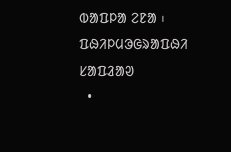ᱵᱟᱯᱞᱟ ᱮᱱᱟ ᱾
ᱯᱷᱤᱞᱢᱳᱜᱨᱟᱯᱷᱤ
ᱥᱟᱯᱲᱟᱣ
  •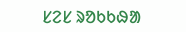ᱥᱮᱥ ᱨᱚᱠᱠᱷᱟ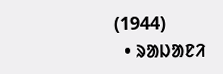(1944)
  • ᱨᱟᱡᱟᱱᱤ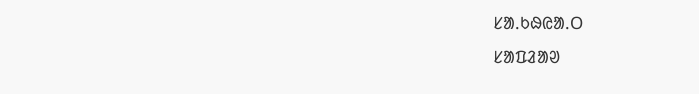ᱥᱟᱹᱠᱷᱭᱟᱹᱛ
ᱥᱟᱯᱲᱟᱣ